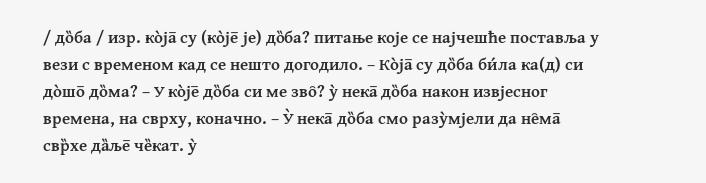/ до̏ба / изр. ко̀ја̄ су (ко̀је̄ је) до̏ба? питање које се најчешће поставља у вези с временом кад се нешто догодило. – Ко̀ја̄ су до̏ба би́ла ка(д) си до̀шо̄ до̏ма? – У ко̀је̄ до̏ба си ме зво̑? у̀ нека̄ до̏ба након извјесног времена, на сврху, коначно. – У̀ нека̄ до̏ба смо разу̀мјели да не̑ма̄ свр̏хе да̏ље̄ че̏кат. у̀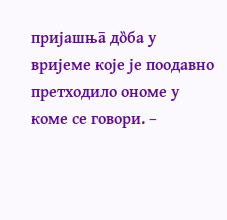пријашња̄ до̏ба у вријеме које је поодавно претходило ономе у коме се говори. –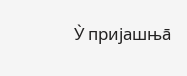У̀ пријашња̄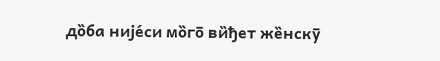до̏ба није́си мо̏го̄ ви̏ђет же̏нскӯ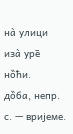на̀ улици иза̀ уре̄ но̏ћи.
до̏ба, непр. с. — вријеме.